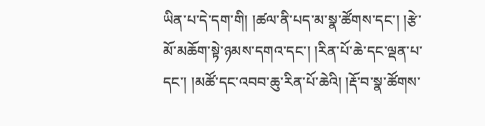ཡིན་པ་དེ་དག་གི། །ཚལ་ནི་པད་མ་སྣ་ཚོགས་དང་། །རྩེ་མོ་མཆོག་སྟེ་ཉམས་དགའ་དང་། །རིན་པོ་ཆེ་དང་ལྡན་པ་དང་། །མཚོ་དང་འབབ་ཆུ་རིན་པོ་ཆེའི། །རྡོ་བ་སྣ་ཚོགས་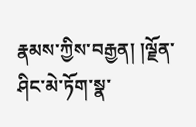རྣམས་ཀྱིས་བརྒྱན། །ལྗོན་ཤིང་མེ་ཏོག་སྣ་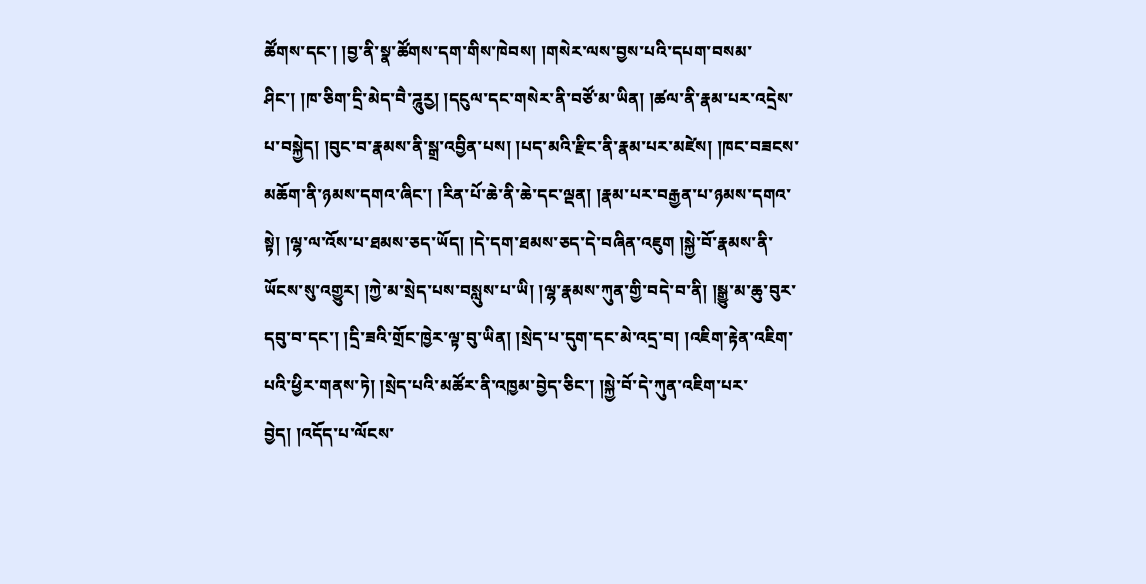ཚོགས་དང་། །བྱ་ནི་སྣ་ཚོགས་དག་གིས་ཁེབས། །གསེར་ལས་བྱས་པའི་དཔག་བསམ་ཤིང་། །ཁ་ཅིག་དྲི་མེད་བཻ་ཌཱུརྱ། །དངུལ་དང་གསེར་ནི་བཙོ་མ་ཡིན། །ཚལ་ནི་རྣམ་པར་འདྲེས་པ་བསྐྱེད། །བུང་བ་རྣམས་ནི་སྒྲ་འབྱིན་པས། །པད་མའི་རྫིང་ནི་རྣམ་པར་མཛེས། །ཁང་བཟངས་མཆོག་ནི་ཉམས་དགའ་ཞིང་། །རིན་པོ་ཆེ་ནི་ཆེ་དང་ལྡན། །རྣམ་པར་བརྒྱན་པ་ཉམས་དགའ་སྟེ། །ལྷ་ལ་འོས་པ་ཐམས་ཅད་ཡོད། །དེ་དག་ཐམས་ཅད་དེ་བཞིན་འཇུག །སྐྱེ་བོ་རྣམས་ནི་ཡོངས་སུ་འགྱུར། །ཀྱེ་མ་སྲེད་པས་བསླུས་པ་ཡི། །ལྷ་རྣམས་ཀུན་གྱི་བདེ་བ་ནི། །སྒྱུ་མ་ཆུ་བུར་དབུ་བ་དང་། །དྲི་ཟའི་གྲོང་ཁྱེར་ལྟ་བུ་ཡིན། །སྲེད་པ་དུག་དང་མེ་འདྲ་བ། །འཇིག་རྟེན་འཇིག་པའི་ཕྱིར་གནས་ཏེ། །སྲེད་པའི་མཚོར་ནི་འཁྱམ་བྱེད་ཅིང་། །སྐྱེ་བོ་དེ་ཀུན་འཇིག་པར་བྱེད། །འདོད་པ་ལོངས་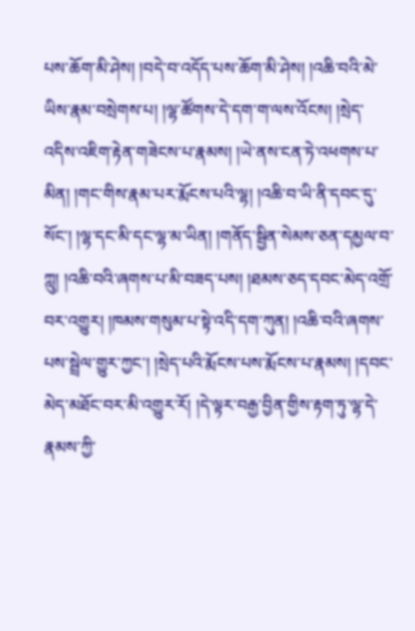པས་ཆོག་མི་ཤེས། །བདེ་བ་འདོད་པས་ཆོག་མི་ཤེས། །འཆི་བའི་མེ་ཡིས་རྣམ་བསྲེགས་པ། །ལྷ་ཚོགས་དེ་དག་ག་ལས་འོངས། །སྲེད་འདིས་འཇིག་རྟེན་གཟེངས་པ་རྣམས། །ཡེ་ནས་ངན་ཏེ་འཕགས་པ་མིན། །གང་གིས་རྣམ་པར་རྨོངས་པའི་ལྷ། །འཆི་བ་ཡི་ནི་དབང་དུ་སོང་། །ལྷ་དང་མི་དང་ལྷ་མ་ཡིན། །གནོད་སྦྱིན་སེམས་ཅན་དམྱལ་བ་ཀླུ། །འཆི་བའི་ཞགས་པ་མི་བཟད་པས། །ཐམས་ཅད་དབང་མེད་འགྲོ་བར་འགྱུར། །ཁམས་གསུམ་པ་སྟེ་འདི་དག་ཀུན། །འཆི་བའི་ཞགས་པས་སྦྲེལ་གྱུར་ཀྱང་། །སྲེད་པའི་རྨོངས་པས་རྨོངས་པ་རྣམས། །དབང་མེད་མཐོང་བར་མི་འགྱུར་རོ། །དེ་ལྟར་བརྒྱ་བྱིན་གྱིས་རྟག་ཏུ་ལྷ་དེ་རྣམས་ཀྱི་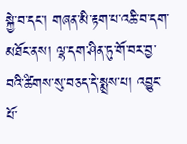སྐྱེ་བ་དང་། གཞན་མི་རྟག་པ་འཆི་བ་དག་མཐོང་ནས། ལྷ་དག་ཤིན་ཏུ་གོ་བར་བྱ་བའི་ཚིགས་སུ་བཅད་དེ་སྨྲས་པ། འབྱུང་པོ་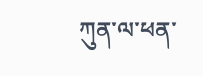ཀུན་ལ་ཕན་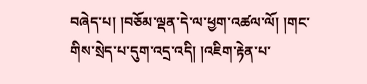བཞེད་པ། །བཅོམ་ལྡན་དེ་ལ་ཕྱག་འཚལ་ལོ། །གང་གིས་སྲེད་པ་དུག་འདྲ་འདི། །འཇིག་རྟེན་པ་